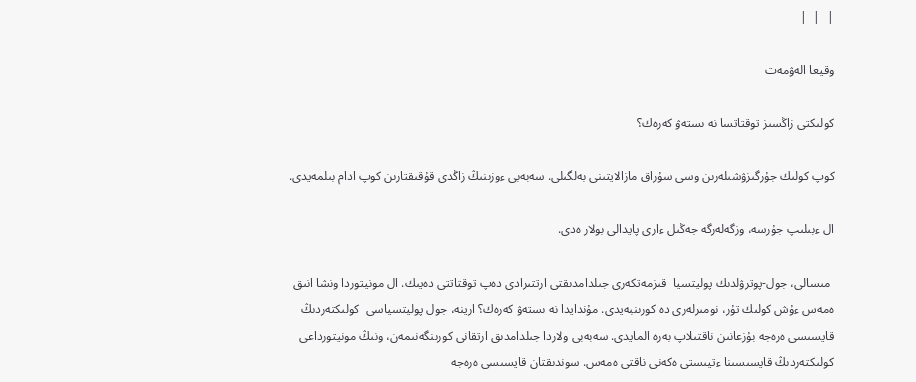|  |  |

وقيعا الەۋمەت

كولىكتى زاڭسىز توقتاتسا نە ىستەۋ كەرەك؟

كوپ كولىك جۇرگىزۋشىلەرىن وسى سۇراق مازالايتىنى بەلگىلى. سەبەبى ءوزىنىڭ زاڭدى قۇقىقتارىن كوپ ادام بىلمەيدى.

ال ءبىلىپ جۇرسە، وزگەلەرگە جەڭىل ءارى پايدالى بولار ەدى.

 مىسالى، جول-پوترۋلدىك پوليتسيا  قىزمەتكەرى جىلدامدىقتى ارتتىرادى دەپ توقتاتتى دەيىك. ال مونيتوردا ونشا انىق ەمەس ءۇش كولىك تۇر، نومىرلەرى دە كورىنبەيدى. مۇندايدا نە ىستەۋ كەرەك؟ ارينە، جول پوليتسياسى  كولىكتەردىڭ قايسىسى ەرەجە بۇزعانىن ناقتىلاپ بەرە المايدى. سەبەبى ولاردا جىلدامدىق ارتقانى كورىنگەنىمەن، ونىڭ مونيتورداعى كولىكتەردىڭ قايسىسىنا ءتيىستى ەكەنى ناقتى ەمەس. سوندىقتان قايسىسى ەرەجە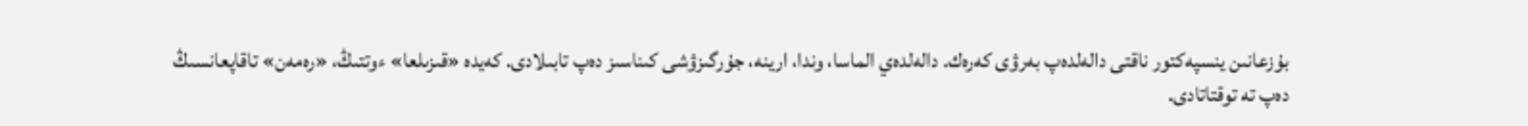بۇزعانىن ينسپەكتور ناقتى دالەلدەپ بەرۋى كەرەك. دالەلدەي الماسا، وندا، ارينە، جۇرگىزۋشى كىناسىز دەپ تابىلادى. كەيدە «قىزىلعا» ءوتتىڭ، «رەمەن» تاقاپعانسىڭ دەپ تە توقتاتادى.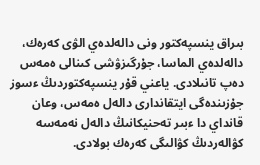بىراق ينسپەكتور ونى دالەلدەي الۋى كەرەك، دالەلدەي الماسا، جۇرگىزۋشى كىنالى ەمەس دەپ تانىلادى. ياعني قۇر ينسپەكتوردىڭ ءسوز جۇزىندەگى ايتقاندارى دالەل ەمەس، وعان قانداي دا ءبىر تەحنيكانىڭ دالەل نەمەسە كۋالەردىڭ كۋالىگى كەرەك بولادى.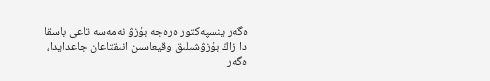ەگەر ينسپەكتور ەرەجە بۇزۋ نەمەسە تاعى باسقا دا زاڭ بۇزۋشىلىق وقيعاسىن انىقتاعان جاعدايدا، ەگەر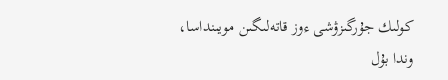كولىك جۇرگىزۋشى ءوز قاتەلىگىن مويىنداسا، وندا بۇل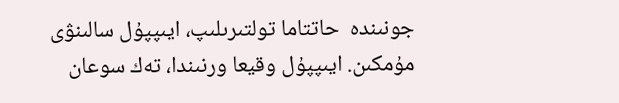جونىندە  حاتتاما تولتىرىلىپ، ايىپپۇل سالىنۋى مۇمكىن. ايىپپۇل وقيعا ورنىندا، تەك سوعان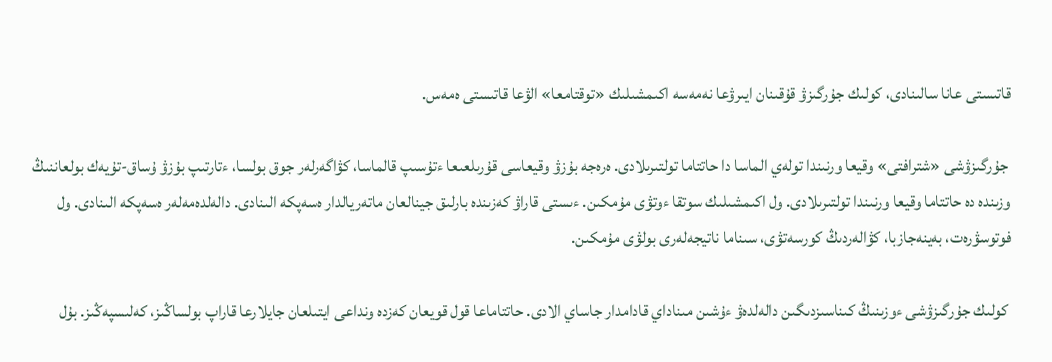قاتىستى عانا سالىنادى، كولىك جۇرگىزۋ قۇقىنان ايىرۋعا نەمەسە اكىمشىلىك «توقتامعا» الۋعا قاتىستى ەمەس.

 جۇرگىزۋشى «شترافتى» وقيعا ورنىندا تولەي الماسا دا حاتتاما تولتىرىلادى. ەرەجە بۇزۋ وقيعاسى قۇرىلعىعا ءتۇسىپ قالماسا، كۋاگەرلەر جوق بولسا، ءتارتىپ بۇزۋ ۇساق-تۇيەك بولعاننىڭ وزىندە دە حاتتاما وقيعا ورنىندا تولتىرىلادى. ول اكىمشىلىك سوتقا ءوتۋى مۇمكىن. ءىستى قاراۋ كەزىندە بارلىق جينالعان ماتەريالدار ەسەپكە الىنادى. دالەلدەمەلەر ەسەپكە الىنادى. ول فوتوسۋرەت، بەينەجازبا، كۋالەردىڭ كورسەتۋى، سىناما ناتيجەلەرى بولۋى مۇمكىن.

 كولىك جۇرگىزۋشى ءوزىنىڭ كىناسىزدىگىن دالەلدەۋ ءۇشىن مىناداي قادامدار جاساي الادى. حاتتاماعا قول قويعان كەزدە ونداعى ايتىلعان جايلارعا قاراپ بولساڭىز، كەلىسپەڭىز. بۇل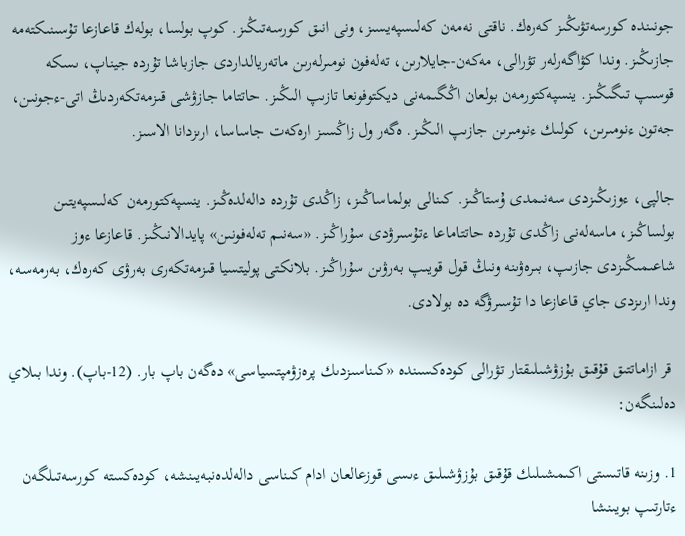جونىندە كورسەتۋىڭىز كەرەك. ناقتى نەمەن كەلىسپەيسىز، ونى انىق كورسەتىڭىز. كوپ بولسا، بولەك قاعازعا تۇسىنىكتەمە جازىڭىز. وندا كۋاگەرلەر تۋرالى، مەكەن-جايلارىن، تەلەفون نومىرلەرىن ماتەريالداردى جازباشا تۇردە جيناپ، ىسكە قوسىپ تىگىڭىز. ينسپەكتورمەن بولعان اڭگىمەنى ديكتوفونعا تازىپ الىڭىز. حاتتاما جازۋشى قىزمەتكەردىڭ اتى-ءجونىن، جەتون ءنومىرىن، كولىك ءنومىرىن جازىپ الىڭىز. ەگەر ول زاڭسىز ارەكەت جاساسا، ارىزدانا الاسىز.

جالپى، ءوزىڭىزدى سەنىمدى ۇستاڭىز. كىنالى بولماساڭىز، زاڭدى تۇردە دالەلدەڭىز. ينسپەكتورمەن كەلىسپەيتىن بولساڭىز، ماسەلەنى زاڭدى تۇردە حاتتاماعا ءتۇسىرۋدى سۇراڭىز. «سەنىم تەلەفونىن» پايدالانىڭىز. قاعازعا ءوز شاعىمىڭىزدى جازىپ، بىرەۋىنە ونىڭ قول قويىپ بەرۋىن سۇراڭىز. بلانكتى پوليتسيا قىزمەتكەرى بەرۋى كەرەك، بەرمەسە، وندا ارىزدى جاي قاعازعا دا تۇسىرۋگە دە بولادى.

 قر ازاماتتىق قۇقىق بۇزۋشىلىقتار تۋرالى كودەكسىندە «كىناسىزدىك پرەزۋمپتسياسى» دەگەن باپ بار. (12-باپ). وندا بىلاي دەلىنگەن:

1. وزىنە قاتىستى اكىمشىلىك قۇقىق بۇزۋشىلىق ءىسى قوزعالعان ادام كىناسى دالەلدەنبەيىنشە، كودەكستە كورسەتىلگەن ءتارتىپ بويىنشا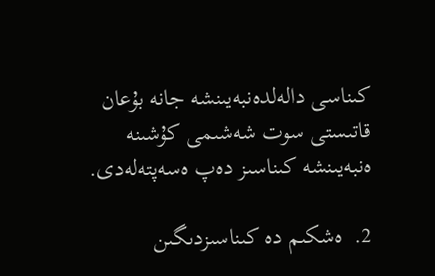كىناسى دالەلدەنبەيىنشە جانە بۇعان قاتىستى سوت شەشىمى كۇشىنە ەنبەيىنشە كىناسىز دەپ ەسەپتەلەدى.

2.  ەشكىم دە كىناسىزدىگىن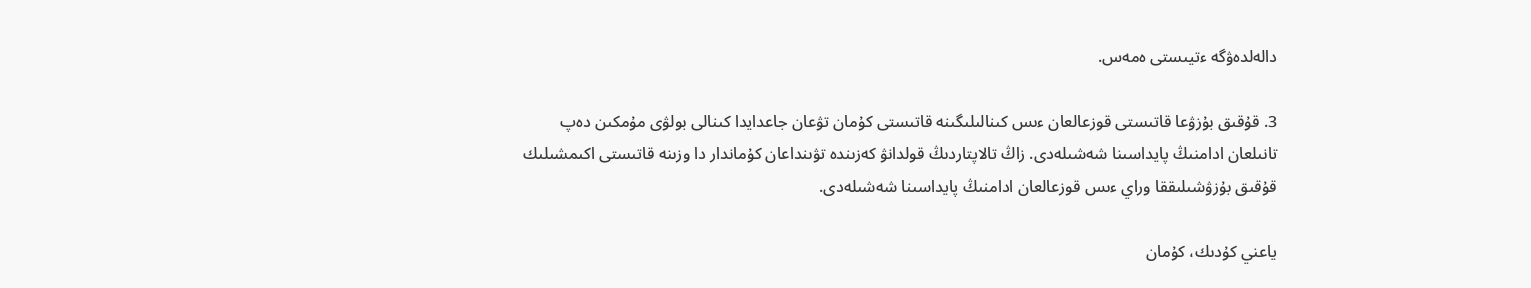دالەلدەۋگە ءتيىستى ەمەس.

3. قۇقىق بۇزۋعا قاتىستى قوزعالعان ءىس كىنالىلىگىنە قاتىستى كۇمان تۋعان جاعدايدا كىنالى بولۋى مۇمكىن دەپ تانىلعان ادامنىڭ پايداسىنا شەشىلەدى. زاڭ تالاپتاردىڭ قولدانۋ كەزىندە تۋىنداعان كۇماندار دا وزىنە قاتىستى اكىمشىلىك قۇقىق بۇزۋشىلىققا وراي ءىس قوزعالعان ادامنىڭ پايداسىنا شەشىلەدى.

ياعني كۇدىك، كۇمان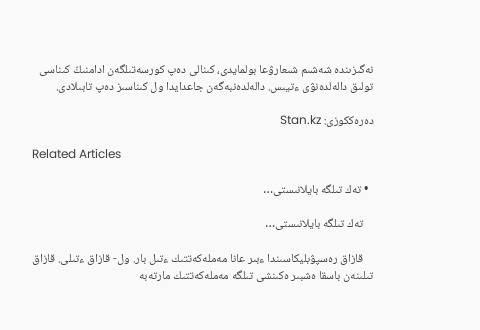نەگىزىندە شەشىم شىعارۋعا بولمايدى، كىنالى دەپ كورسەتىلگەن ادامنىڭ كىناسى تولىق دالەلدەنۋى ءتيىس. دالەلدەنبەگەن جاعدايدا ول كىناسىز دەپ تابىلادى.

دەرەككوزى: Stan.kz

Related Articles

  • تەك تىلگە بايلانىستى…

    تەك تىلگە بايلانىستى…

    قازاق رەسپۋبليكاسىندا ءبىر عانا مەملەكەتتىك ءتىل بار. ول- قازاق ءتىلى. قازاق تىلىنەن باسقا ەشبىر ەكىنشى تىلگە مەملەكەتتىك مارتەبە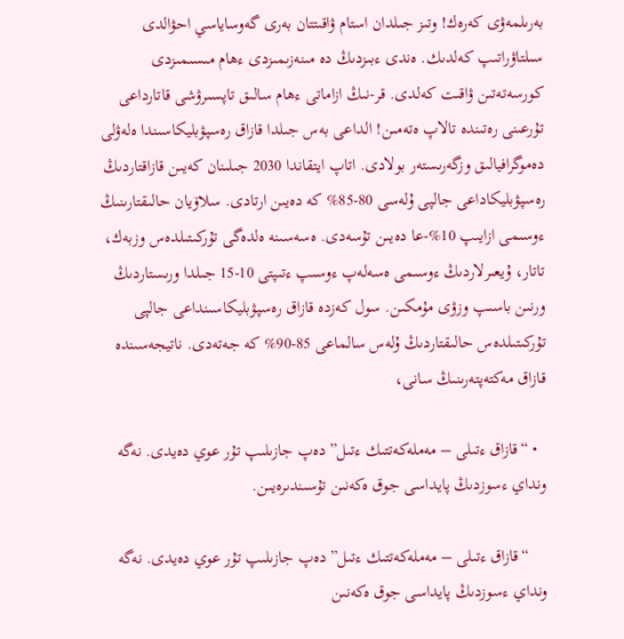بەرىلمەۋى كەرەك! وتىز جىلدان استام ۋاقىتتان بەرى گەوساياسي احۋالدى سىلتاۋراتىپ كەلدىك. ەندى ءبىزدىڭ دە مىنەزىمىزدى ءھام مىسىمىزدى كورسەتەتىن ۋاقىت كەلدى. قر-نىڭ ازاماتى ءھام سالىق تاپسىرۋشى قاتارداعى تۇرعىنى رەتىندە تالاپ ەتەمىن! الداعى بەس جىلدا قازاق رەسپۋبليكاسىندا ەلەۋلى دەموگرافيالىق وزگەرىستەر بولادى. اتاپ ايتقاندا 2030 جىلىنان كەيىن قازاقتاردىڭ رەسپۋبليكاداعى جالپى ۇلەسى 80-85% كە دەيىن ارتادى. سلاۆيان حالىقتارىنىڭ ءوسىمى ازايىپ 10%-عا دەيىن تۇسەدى. ەسەسىنە ەلدەگى تۇركىتىلدەس وزبەك، تاتار، ۇيعىرلاردىڭ ءوسىمى ەسەلەپ ءوسىپ ءتىپتى 10-15 جىلدا ورىستاردىڭ ورنىن باسىپ وزۋى مۇمكىن. سول كەزدە قازاق رەسپۋبليكاسىنداعى جالپى تۇركىتىلدەس حالىقتاردىڭ ۇلەس سالماعى 85-90% كە جەتەدى. ناتيجەسىندە قازاق مەكتەپتەرىنىڭ سانى،

  • “قازاق ءتىلى – مەملەكەتتىك ءتىل” دەپ جازىلىپ تۇر عوي دەيدى. نەگە ونداي ءسوزدىڭ پايداسى جوق ەكەنىن تۇسىندىرەيىن.

    “قازاق ءتىلى – مەملەكەتتىك ءتىل” دەپ جازىلىپ تۇر عوي دەيدى. نەگە ونداي ءسوزدىڭ پايداسى جوق ەكەنىن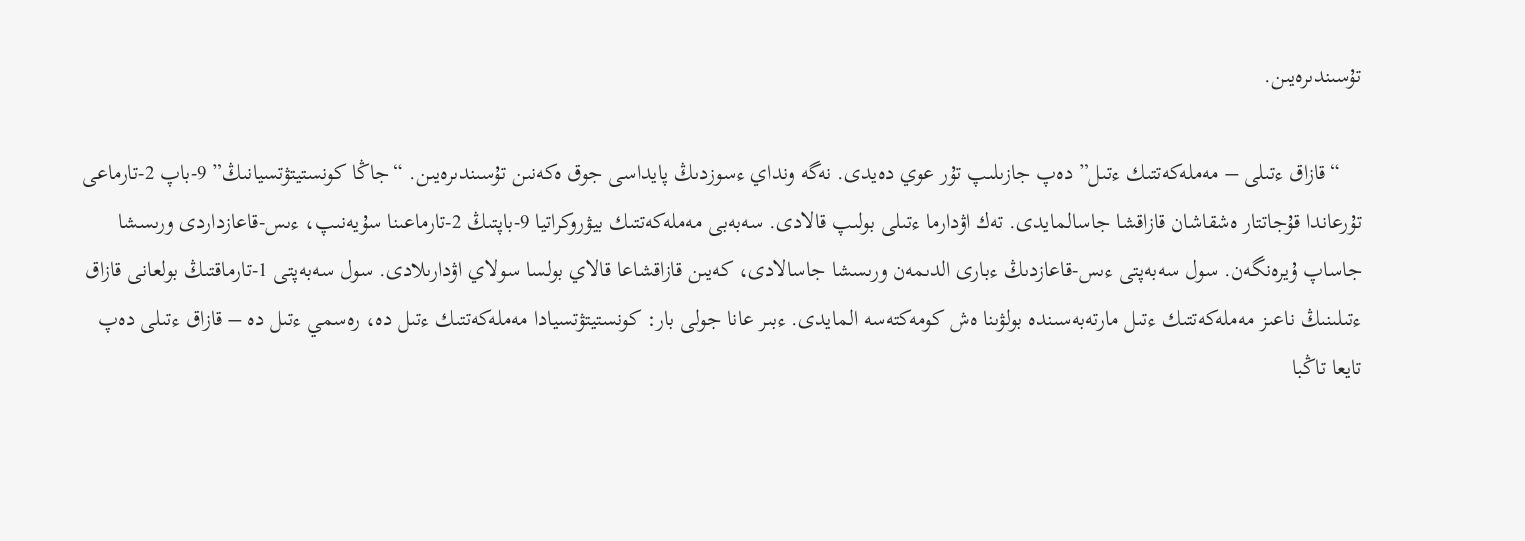تۇسىندىرەيىن.

    “قازاق ءتىلى – مەملەكەتتىك ءتىل” دەپ جازىلىپ تۇر عوي دەيدى. نەگە ونداي ءسوزدىڭ پايداسى جوق ەكەنىن تۇسىندىرەيىن. “جاڭا كونستيتۋتسيانىڭ” 9-باپ 2-تارماعى تۇرعاندا قۇجاتتار ەشقاشان قازاقشا جاسالمايدى. تەك اۋدارما ءتىلى بولىپ قالادى. سەبەبى مەملەكەتتىك بيۋروكراتيا 9-باپتىڭ 2-تارماعىنا سۇيەنىپ، ءىس-قاعازداردى ورىسشا جاساپ ۇيرەنگەن. سول سەبەپتى ءىس-قاعازدىڭ ءبارى الدىمەن ورىسشا جاسالادى، كەيىن قازاقشاعا قالاي بولسا سولاي اۋدارىلادى. سول سەبەپتى 1-تارماقتىڭ بولعانى قازاق ءتىلىنىڭ ناعىز مەملەكەتتىك ءتىل مارتەبەسىندە بولۋىنا ەش كومەكتەسە المايدى. ءبىر عانا جولى بار: كونستيتۋتسيادا مەملەكەتتىك ءتىل دە، رەسمي ءتىل دە – قازاق ءتىلى دەپ تايعا تاڭبا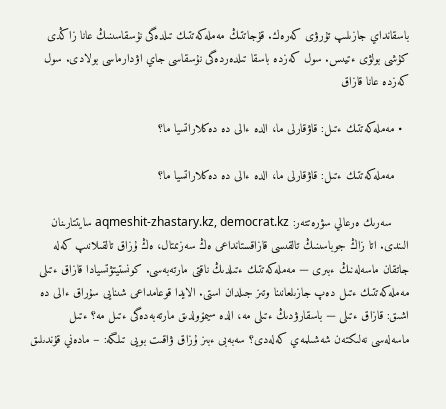باسقانداي جازىلىپ تۇرۋى كەرەك. قۇجاتتىڭ مەملەكەتتىك تىلدەگى نۇسقاسىنىڭ عانا زاڭدى كۇشى بولۋى ءتيىس. سول كەزدە باسقا تىلدەردەگى نۇسقاسى جاي اۋدارماسى بولادى. سول كەزدە عانا قازاق

  • مەملەكەتتىك ءتىل: قاۋقارلى ما، الدە ءالى دە دەكلاراتسيا ما؟

    مەملەكەتتىك ءتىل: قاۋقارلى ما، الدە ءالى دە دەكلاراتسيا ما؟

     سەرىك ەرعالي سۋرەتتەر: aqmeshit-zhastary.kz, democrat.kz سايتتارىنان الىندى. اتا زاڭ جوباسىنىڭ تالقىسى قازاقستانداعى ەڭ سەزىمتال، ەڭ ۇزاق تالقىلانىپ كەلە جاتقان ماسەلەنىڭ ءبىرى — مەملەكەتتىك ءتىلدىڭ ناقتى مارتەبەسى. كونستيتۋتسيادا قازاق ءتىلى مەملەكەتتىك ءتىل دەپ جازىلعانىنا وتىز جىلدان استى. الايدا قوعامداعى شىنايى سۇراق ءالى دە اشىق: قازاق ءتىلى — باسقارۋدىڭ ءتىلى مە، الدە سيمۆولدىق مارتەبەدەگى ءتىل مە؟ ءتىل ماسەلەسى نەلىكتەن شەشىلمەي كەلەدى؟ سەبەبى ءبىز ۇزاق ۋاقىت بويى تىلگە: – مادەني قۇندىلىق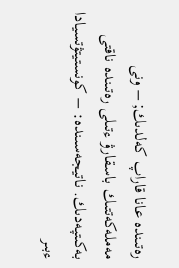رەتىندە عانا قاراپ كەلدىك; – ونى مەملەكەتتىك باسقارۋ ءتىلى رەتىندە ناقتى بەكىتپەدىك. ناتيجەسىندە: – كونستيتۋتسيادا ءبىر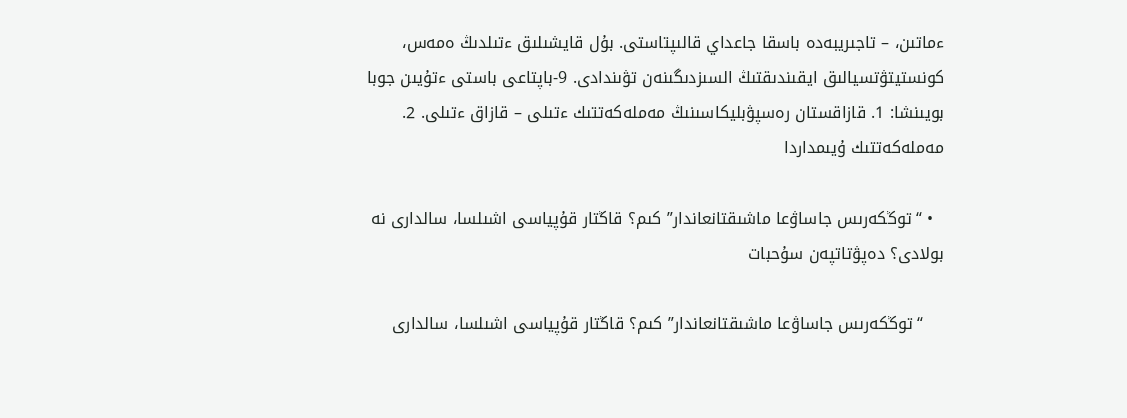ءماتىن، – تاجىريبەدە باسقا جاعداي قالىپتاستى. بۇل قايشىلىق ءتىلدىڭ ەمەس، كونستيتۋتسيالىق ايقىندىقتىڭ السىزدىگىنەن تۋىندادى. 9-باپتاعى باستى ءتۇيىن جوبا بويىنشا: 1. قازاقستان رەسپۋبليكاسىنىڭ مەملەكەتتىك ءتىلى – قازاق ءتىلى. 2. مەملەكەتتىك ۇيىمداردا

  • “توڭكەرىس جاساۋعا ماشىقتانعاندار” كىم؟ قاڭتار قۇپياسى اشىلسا، سالدارى نە بولادى؟ دەپۋتاتپەن سۇحبات

    “توڭكەرىس جاساۋعا ماشىقتانعاندار” كىم؟ قاڭتار قۇپياسى اشىلسا، سالدارى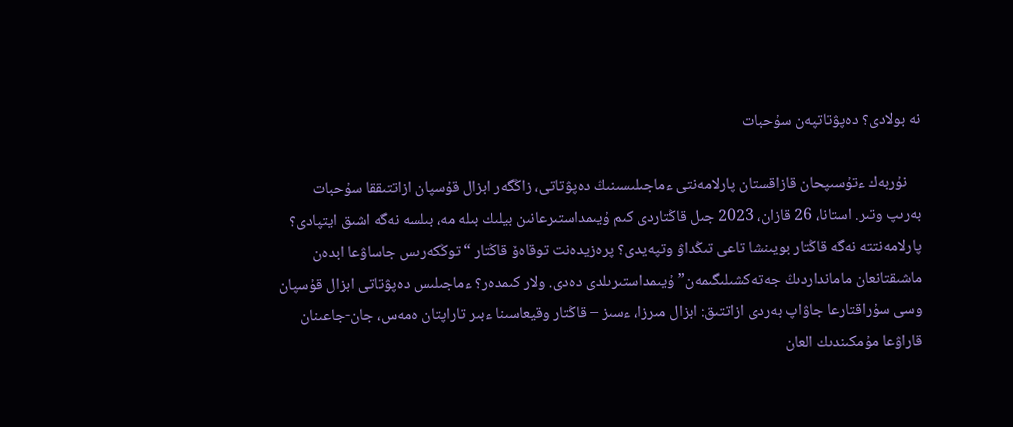نە بولادى؟ دەپۋتاتپەن سۇحبات

    نۇربەك ءتۇسىپحان قازاقستان پارلامەنتى ءماجىلىسىنىڭ دەپۋتاتى، زاڭگەر ابزال قۇسپان ازاتتىققا سۇحبات بەرىپ وتىر. استانا، 26 قازان، 2023 جىل قاڭتاردى كىم ۇيىمداستىرعانىن بيلىك بىلە مە، بىلسە نەگە اشىق ايتپادى؟ پارلامەنتتە نەگە قاڭتار بويىنشا تاعى تىڭداۋ وتپەيدى؟ پرەزيدەنت توقاەۆ قاڭتار “توڭكەرىس جاساۋعا ابدەن ماشىقتانعان مامانداردىڭ جەتەكشىلىگىمەن” ۇيىمداستىرىلدى دەدى. ولار كىمدەر؟ ءماجىلىس دەپۋتاتى ابزال قۇسپان وسى سۇراقتارعا جاۋاپ بەردى ازاتتىق: ابزال مىرزا، ءسىز – قاڭتار وقيعاسىنا ءبىر تاراپتان ەمەس، جان-جاعىنان قاراۋعا مۇمكىندىك العان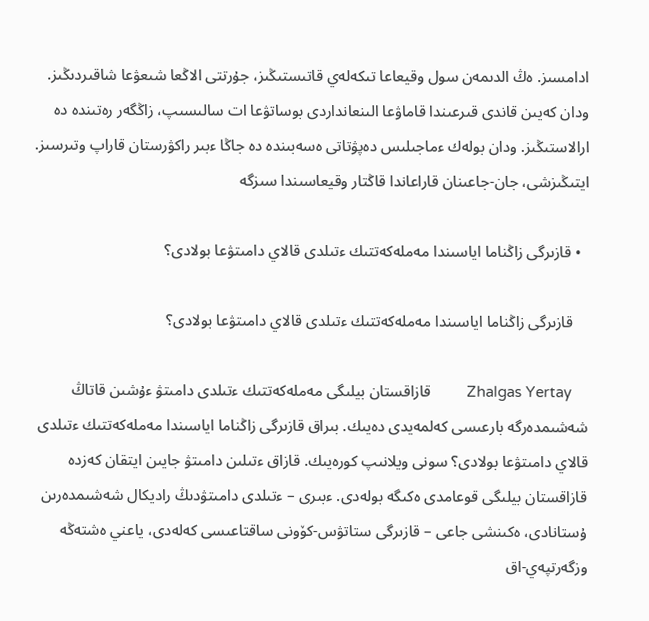ادامسىز. ەڭ الدىمەن سول وقيعاعا تىكەلەي قاتىستىڭىز، جۇرتتى الاڭعا شىعۋعا شاقىردىڭىز. ودان كەيىن قاندى قىرعىندا قاماۋعا الىنعانداردى بوساتۋعا ات سالىسىپ، زاڭگەر رەتىندە دە ارالاستىڭىز. ودان بولەك ءماجىلىس دەپۋتاتى ەسەبىندە دە جاڭا ءبىر راكۋرستان قاراپ وتىرسىز. ايتىڭىزشى، جان-جاعىنان قاراعاندا قاڭتار وقيعاسىندا سىزگە

  • قازىرگى زاڭناما اياسىندا مەملەكەتتىك ءتىلدى قالاي دامىتۋعا بولادى؟

    قازىرگى زاڭناما اياسىندا مەملەكەتتىك ءتىلدى قالاي دامىتۋعا بولادى؟

    Zhalgas Yertay         قازاقستان بيلىگى مەملەكەتتىك ءتىلدى دامىتۋ ءۇشىن قاتاڭ شەشىمدەرگە بارعىسى كەلمەيدى دەيىك. بىراق قازىرگى زاڭناما اياسىندا مەملەكەتتىك ءتىلدى قالاي دامىتۋعا بولادى؟ سونى ويلانىپ كورەيىك. قازاق ءتىلىن دامىتۋ جايىن ايتقان كەزدە قازاقستان بيلىگى قوعامدى ەكىگە بولەدى. ءبىرى – ءتىلدى دامىتۋدىڭ راديكال شەشىمدەرىن ۇستانادى، ەكىنشى جاعى – قازىرگى ستاتۋس-كۆونى ساقتاعىسى كەلەدى، ياعني ەشتەڭە وزگەرتپەي-اق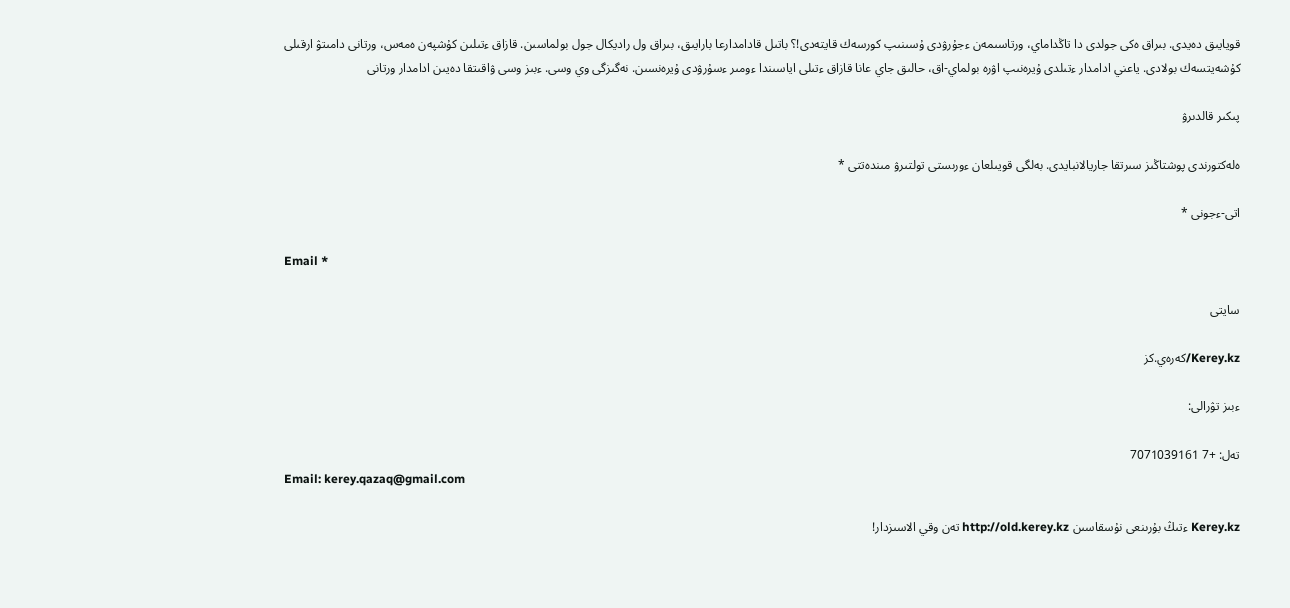قويايىق دەيدى. بىراق ەكى جولدى دا تاڭداماي، ورتاسىمەن ءجۇرۋدى ۇسىنىپ كورسەك قايتەدى!؟ باتىل قادامدارعا بارايىق، بىراق ول راديكال جول بولماسىن. قازاق ءتىلىن كۇشپەن ەمەس، ورتانى دامىتۋ ارقىلى كۇشەيتسەك بولادى. ياعني ادامدار ءتىلدى ۇيرەنىپ اۋرە بولماي-اق، حالىق جاي عانا قازاق ءتىلى اياسىندا ءومىر ءسۇرۋدى ۇيرەنسىن. نەگىزگى وي وسى. ءبىز وسى ۋاقىتقا دەيىن ادامدار ورتانى

پىكىر قالدىرۋ

ەلەكتورندى پوشتاڭىز سىرتقا جاريالانبايدى. بەلگى قويىلعان ءورىستى تولتىرۋ مىندەتتى *

اتى-ءجونى *

Email *

سايتى

Kerey.kz/كەرەي.كز

ءبىز تۋرالى:

تەل: +7 7071039161
Email: kerey.qazaq@gmail.com

Kerey.kz ءتىڭ بۇرىنعى نۇسقاسىن http://old.kerey.kz تەن وقي الاسىزدار!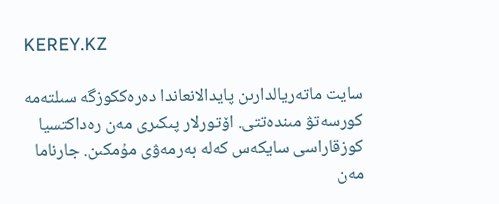KEREY.KZ

سايت ماتەريالدارىن پايدالانعاندا دەرەككوزگە سىلتەمە كورسەتۋ مىندەتتى. اۆتورلار پىكىرى مەن رەداكتسيا كوزقاراسى سايكەس كەلە بەرمەۋى مۇمكىن. جارناما مەن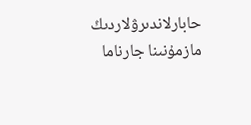حابارلاندىرۋلاردىڭ مازمۇنىنا جارناما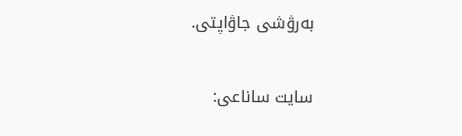بەرۋشى جاۋاپتى.

سايت ساناعى: